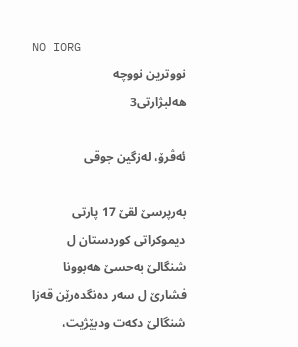NO IORG
نووترين نووچه
هه‌لبژارتى3

ئه‌ڤرۆ، له‌زگین جوقی

به‌رپرسێ‌ لقێ‌ 17 پارتی دیموكراتی كوردستان ل شنگالێ به‌حسێ‌ هه‌بوونا فشارێ‌ ل سه‌ر ده‌نگده‌رێن قه‌زا شنگالێ دكه‌ت ودبێژیت،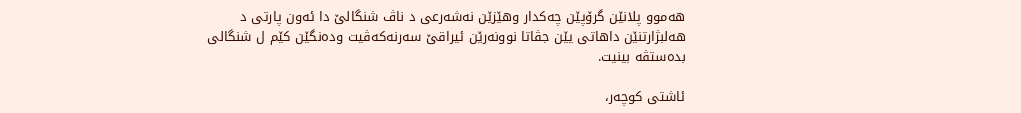هه‌موو پلانێن گرۆپێن چه‌كدار وهێزێن نه‌شه‌رعی د ناڤ شنگالێ دا ئه‌ون پارتی د هه‌لبژارتنێن داهاتی یێن جڤاتا نوونه‌رێن ئیراقێ سه‌رنه‌كه‌ڤیت وده‌نگێن كێم ل شنگالی بده‌ستڤه‌ بینیت.

ئاشتی كوچه‌ر،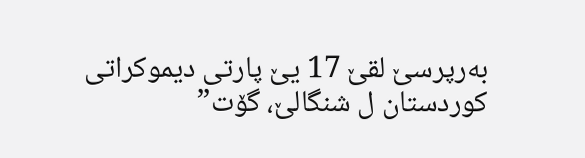به‌رپرسێ‌ لقێ‌ 17 یێ پارتی دیموكراتی كوردستان ل شنگالێ، گۆت”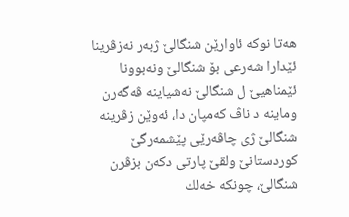هه‌تا نوكه‌ ئاوارێن شنگالێ ژبه‌ر نه‌زڤرینا ئێدارا شه‌رعی بۆ شنگالێ ونه‌بوونا ئێمناهیێ‌ ل شنگالێ نه‌شیاینه‌ ڤه‌گه‌رن وماینه‌ د ناڤ كه‌مپان دا، ئه‌وێن زڤرینه‌ شنگالێ ژی چاڤه‌رێی پێشمه‌رگێ‌ كوردستانێ‌ ولقێ‌ پارتی دكه‌ن بزڤرن شنگالێ، چونكه‌ خه‌لك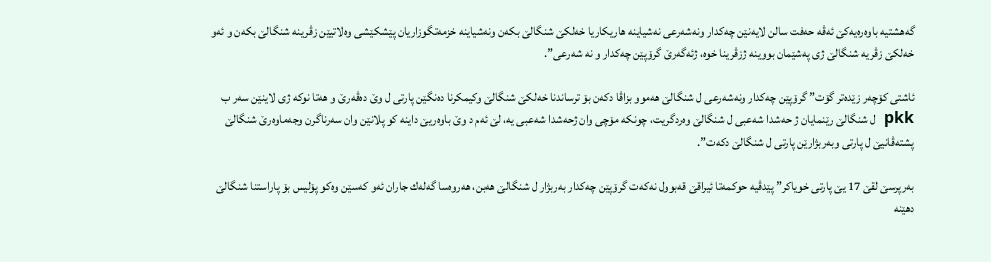گه‌هشتیه‌ باوه‌ره‌یه‌كێ‌ ئه‌ڤه‌ حه‌فت سالن لایه‌نێن چه‌كدار ونه‌شه‌رعی نه‌شیاینه‌ هاریكاریا خه‌لكێ‌ شنگالێ بكه‌ن ونه‌شیاینه‌ خزمه‌تگوزاریان پێشكێشی وه‌لاتیێن زڤرینه‌ شنگالێ بكه‌ن و ئه‌و خه‌لكێ زڤریه‌ شنگالێ ژی په‌شێمان بووینه‌ ژزڤرینا خوه‌، ژئه‌گه‌رێ گرۆپێن چه‌كدار و نه‌ شه‌رعی”.

ئاشتی كۆچه‌ر زێده‌تر گۆت” گرۆپێن چه‌كدار ونه‌شه‌رعی ل شنگالێ هه‌موو بزاڤا دكه‌ن بۆ ترساندنا خه‌لكێ‌ شنگالێ وكیمكرنا ده‌نگێن پارتی ل وێ ده‌ڤه‌رێ و هه‌تا نوكه‌ ژی لاینێن سه‌ر ب  pkk  ل شنگالێ رێنمایان ژ حه‌شدا شه‌عبی ل شنگالێ وه‌ردگریت، چونكه‌ مۆچی وان ژحه‌شدا شه‌عبی یه‌، لێ‌ ئه‌م د وێ‌ باوه‌ریێ‌ داینه‌ كو پلانێن وان سه‌رناگرن وجه‌ماوه‌رێ‌ شنگالێ پشته‌ڤانیێ‌ ل پارتی وبه‌ربژارێن پارتی ل شنگالێ دكه‌ت”.

به‌رپرسێ لقێ 17 یێ پارتی خویاكر” پێدڤیه‌ حوكمه‌تا ئیراقێ‌ قه‌بوول نه‌كه‌ت گرۆپێن چه‌كدار به‌ربژار ل شنگالێ هه‌بن، هه‌روه‌سا گه‌له‌ك جاران ئه‌و كه‌سێن وه‌كو پۆلیس بۆ پاراستنا شنگالێ دهێنه‌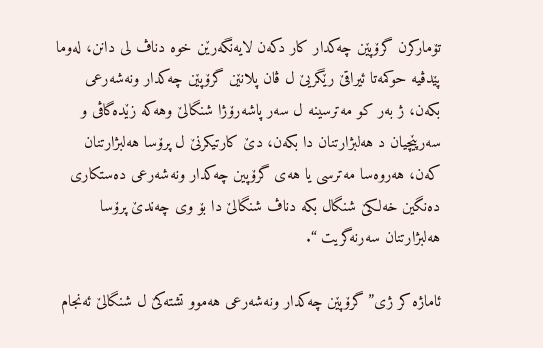تۆماركرن گرۆپێن چه‌كدار كار دكه‌ن لایه‌نگه‌رێن خوه‌ دناڤ لی دانن، له‌وما پێدڤیه‌ حوكمه‌تا ئیراقێ‌ رێگریێ‌ ل ڤان پلانێن گرۆپێن چه‌كدار ونه‌شه‌رعی بكه‌ن، ژ به‌ر كو مه‌ترسینه‌ ل سه‌ر پاشه‌رۆژا شنگالێ وهه‌كه‌ زێده‌گاڤی و سه‌رپێچیان د هه‌لبژارتنان دا بكه‌ن، دێ‌ كارتیكرنێ‌ ل پرۆسا هه‌لبژارتنان كه‌ن، هه‌روه‌سا مه‌ترسی یا هه‌ی گرۆپین چه‌كدار ونه‌شه‌رعی ده‌ستكاری ده‌نگین خه‌لكێ‌ شنگال بكه‌ دناڤ شنگالێ‌ دا بۆ وی چه‌ندێ‌ پرۆسا هه‌لبژارتنان سه‌رنه‌گریت “.

ئاماژه‌ كر ژی” گرۆپێن چه‌كدار ونه‌شه‌رعی هه‌موو تشته‌كێ‌ ل شنگالێ ئه‌نجام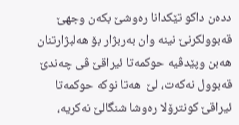دده‌ن داكو تێكدانا ره‌وشێ‌ بكه‌ن وجهێ قه‌بوولكرنێ نینه‌ وان به‌ربژار بۆ هه‌لبژارتنان هه‌بن وپێدڤیه‌ حوكمه‌تا ئیراقێ ڤی چه‌ندێ‌ قه‌بوول نه‌كه‌ت، لێ‌  هه‌تا نوكه‌ حوكمه‌تا ئیراقێ كونترۆلا ره‌وشا شنگالێ نه‌كریه‌،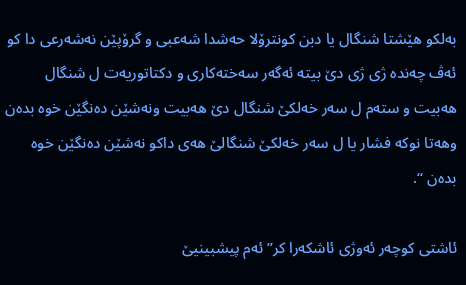به‌لكو هێشتا شنگال یا دبن كونترۆلا حه‌شدا شه‌عبی و گرۆپێن نه‌شه‌رعی دا كو ئه‌ڤ چه‌نده‌ ژی ژی دێ بیته‌ ئه‌گه‌ر سه‌خته‌كاری و دكتاتوریه‌ت ل شنگال هه‌بیت و سته‌م ل سه‌ر خه‌لكێ‌ شنگال دێ‌ هه‌بیت ونه‌شێن ده‌نگێن خوه‌ بده‌ن  وهه‌تا نوكه‌ فشار یا ل سه‌ر خه‌لكێ‌ شنگالێ هه‌ی داكو نه‌شێن ده‌نگێن خوه‌ بده‌ن “.

ئاشتی كوچه‌ر ئه‌وژی ئاشكه‌را كر” ئه‌م پیشبینیێ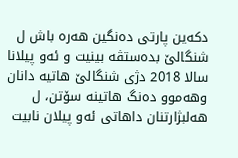دكه‌ین پارتی ده‌نگین هه‌ره‌ باش ل شنگالێ بده‌ستڤه‌ بینیت و ئه‌و پیلانا سالا 2018 دژی شنگالێ هاتیه‌ دانان وهه‌موو ده‌نگ هاتینه‌ سۆتن، ل هه‌لبژارتنان داهاتی ئه‌و پیلان نابیت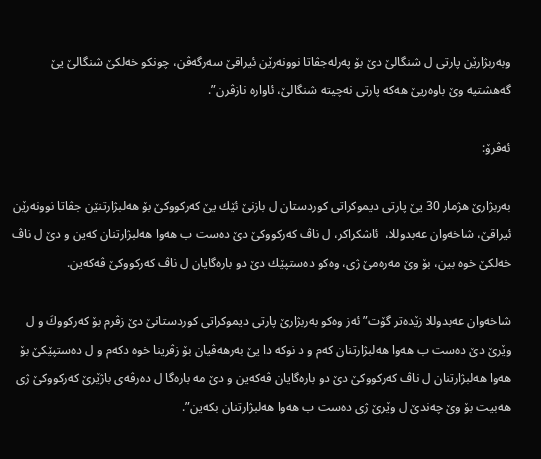وبه‌ربژارێن پارتی ل شنگالێ دێ بۆ په‌رله‌جڤاتا نوونه‌رێن ئیراقێ سه‌رگه‌ڤن، چونكو خه‌لكێ‌ شنگالێ یێ گه‌هشتیه‌ وێ‌ باوه‌ریێ هه‌كه‌ پارتی نه‌چیته‌ شنگالێ، ئاواره‌ نازڤرن”.

ئه‌ڤرۆ:

به‌ربژارێ هژمار 30 یێ پارتی دیموكراتی كوردستان ل بازنێ ئێك یێ كه‌ركووكێ بۆ هه‌لبژارتنێن جڤاتا نوونه‌رێن ئیراقێ، شاخه‌وان عه‌بدوللا،  ئاشكراكر، ل ناڤ كه‌ركووكێ دێ ده‌ست ب هه‌وا هه‌لبژارتنان كه‌ین و دێ ل ناڤ خه‌لكێ خوه‌ بین، بۆ وێ مه‌ره‌مێ ژی، وه‌كو ده‌ستپێك دێ دو باره‌گایان ل ناڤ كه‌ركووكێ ڤه‌كه‌ین.

شاخه‌وان عه‌بدوللا زێده‌تر گۆت” ئه‌ز وه‌كو به‌ربژارێ پارتی دیموكراتی كوردستانێ دێ زڤرم بۆ كه‌ركووكَ و ل وێرێ دێ ده‌ست ب هه‌وا هه‌لبژارتنان كه‌م و د نوكه‌ دا یێ به‌رهه‌ڤیان بۆ زڤرینا خوه‌ دكه‌م و ل ده‌ستپێكێ بۆ هه‌وا هه‌لبژارتنان ل ناڤ كه‌ركووكێ دێ دو باره‌گایان ڤه‌كه‌ین و دێ مه‌ باره‌گا ل ده‌رڤه‌ی باژێرێ كه‌ركووكێ ژی هه‌بیت بۆ وێ چه‌ندێ ل وێرێ ژی ده‌ست ب هه‌وا هه‌لبژارتنان بكه‌ین”.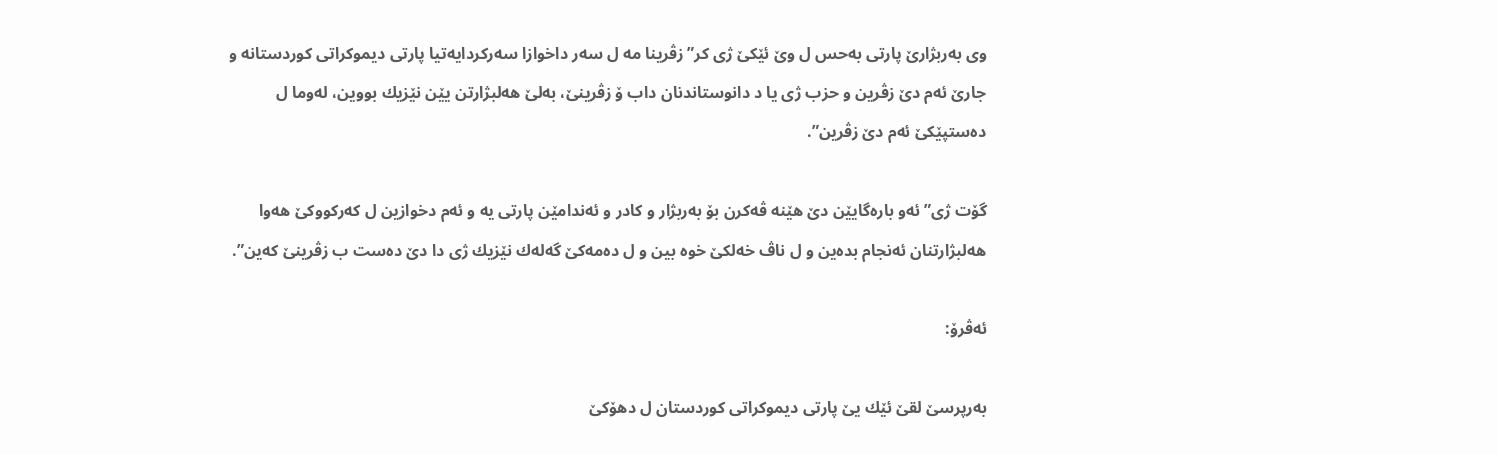وی به‌ربژارێ پارتی به‌حس ل وێ ئێكێ ژی كر” زڤرینا مه‌ ل سه‌ر داخوازا سه‌ركردایه‌تیا پارتی دیموكراتی كوردستانه‌ و جارێ ئه‌م دێ زڤرین و حزب ژی یا د دانوستاندنان داب ۆ زڤرینێ، به‌لێ هه‌لبژارتن یێن نێزیك بووین، له‌وما ل ده‌ستپێكێ ئه‌م دێ زڤرین”.

گۆت ژی” ئه‌و باره‌گایێن دێ هێنه‌ ڤه‌كرن بۆ به‌ربژار و كادر و ئه‌ندامێن پارتی یه‌ و ئه‌م دخوازین ل كه‌ركووكێ هه‌وا هه‌لبژارتنان ئه‌نجام بده‌ین و ل ناڤ خه‌لكێ خوه‌ بین و ل ده‌مه‌كێ گه‌له‌ك نێزیك ژی دا دێ ده‌ست ب زڤرینێ كه‌ین”.

ئه‌ڤرۆ:

به‌رپرسێ لقێ ئێك یێ پارتی دیموكراتی كوردستان ل دهۆكێ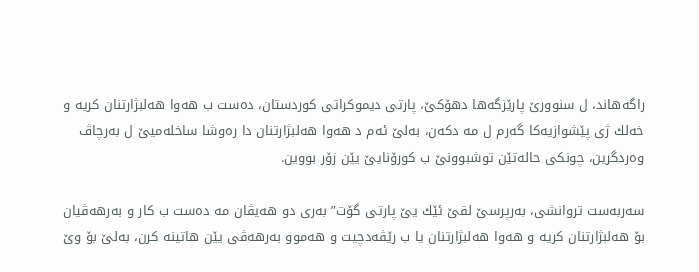راگه‌هاند، ل سنوورێ پارێزگه‌ها دهۆكێ، پارتی دیموكراتی كوردستان، ده‌ست ب هه‌وا هه‌لبژارتنان كریه‌ و خه‌لك ژی پێشوازیه‌كا گه‌رم ل مه‌ دكه‌ن، به‌لێ ئه‌م د هه‌وا هه‌لبژارتنان دا ره‌وشا ساخله‌میێ ل به‌رچاڤ وه‌ردگرین، چونكی حاله‌تێن توشبوونێ ب كورۆنایێ یێن زۆر بووین.

سه‌ربه‌ست تروانشی، به‌رپرسێ لقێ ئێك یێ پارتی گۆت” به‌ری دو هه‌یڤان مه‌ ده‌ست ب كار و به‌رهه‌ڤیان بۆ هه‌لبژارتنان كریه‌ و هه‌وا هه‌لبژارتنان یا ب رێڤه‌دچیت و هه‌موو به‌رهه‌ڤی یێن هاتینه‌ كرن، به‌لێ بۆ وێ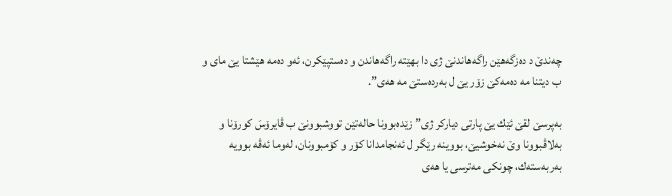چه‌ندێ د ده‌زگه‌هێن راگه‌هاندنێ ژی دا بهێته‌ راگه‌هاندن و ده‌ستپێكرن، ئه‌و ده‌مه‌ هێشتا یێ مای و ب دیتنا مه‌ ده‌مه‌كێ زۆر یێ ل به‌رده‌ستێ مه‌ هه‌ی”.

به‌پرسێ لقێ ئێك یێ پارتی دیاركر ژی” زێده‌بوونا حاله‌تێن تووشبوونێ ب ڤایرۆسَ كورۆنا و به‌لاڤبوونا وێ نه‌خوشیێ، بووینه‌ رێگر ل ئه‌نجامدانا كۆر و كۆمبوونان، له‌وما ئه‌ڤه‌ بوویه‌ به‌ربه‌سته‌ك، چونكی مه‌ترسی یا هه‌ی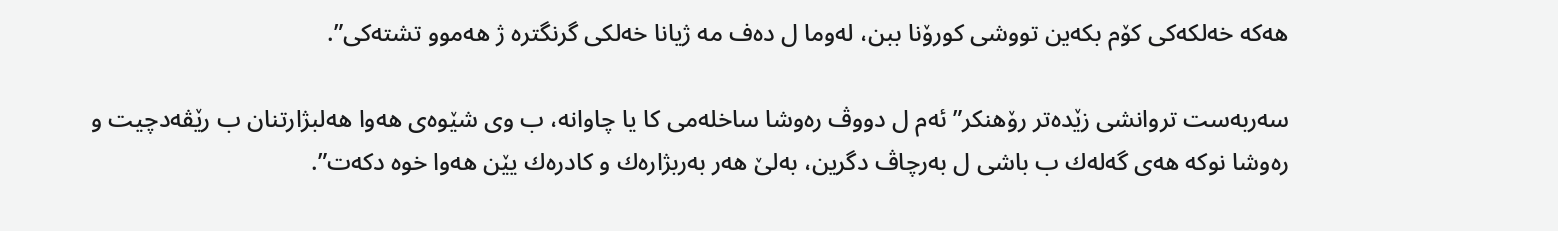هه‌كه‌ خه‌لكه‌كی كۆم بكه‌ین تووشی كورۆنا ببن، له‌وما ل ده‌ف مه‌ ژیانا خه‌لكی گرنگتره‌ ژ هه‌موو تشته‌كی”.

سه‌ربه‌ست تروانشی زێده‌تر رۆهنكر” ئه‌م ل دووڤ ره‌وشا ساخله‌می كا یا چاوانه‌، ب وی شێوه‌ی هه‌وا هه‌لبژارتنان ب رێڤه‌دچیت و ره‌وشا نوكه‌ هه‌ی گه‌له‌ك ب باشی ل به‌رچاڤ دگرین، به‌لێ هه‌ر به‌ربژاره‌ك و كادره‌ك یێن هه‌وا خوه‌ دكه‌ت”.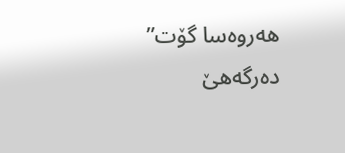هه‌روه‌سا گۆت” ده‌رگه‌هێ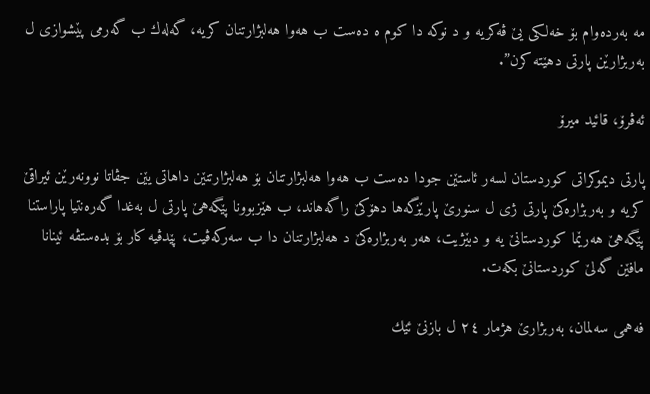مه‌ به‌رده‌وام بۆ خه‌لكی یێ ڤه‌كریه‌ و د نوكه‌ دا كوم ه‌ ده‌ست ب هه‌وا هه‌لبژارتنان كریه‌، گه‌له‌ك ب گه‌رمی پێشوازی ل به‌ربژارێن پارتی دهێته‌ كرن”.

ئه‌ڤرۆ، قائید میرۆ

پارتی دیموكراتی كوردستان لسه‌ر ئاستێن جودا ده‌ست ب هه‌وا هه‌لبژارتنان بۆ هه‌لبژارتنێن داهاتی یێن جڤاتا نوونه‌رێن ئیراقێ كریه‌ و به‌ربژاره‌كێ پارتی ژی ل سنورێ پارێزگه‌ها دهۆكێ راگه‌هاند، ب هێزبوونا پێگه‌هێ پارتی ل به‌غدا گه‌ره‌نتیا پاراستنا پێگه‌هێ هه‌رێما كوردستانێ یه‌ و دبێژیت، هه‌ر به‌ربژاره‌كێ د هه‌لبژارتنان دا ب سه‌ركه‌ڤیت، پێدڤیه‌ كار بۆ بده‌ستڤه‌ ئینانا مافێن گه‌لێ كوردستانێ بكه‌ت.

فه‌همی سه‌لمان، به‌ربژارێ هژمار ٢٤ ل بازنێ ئێك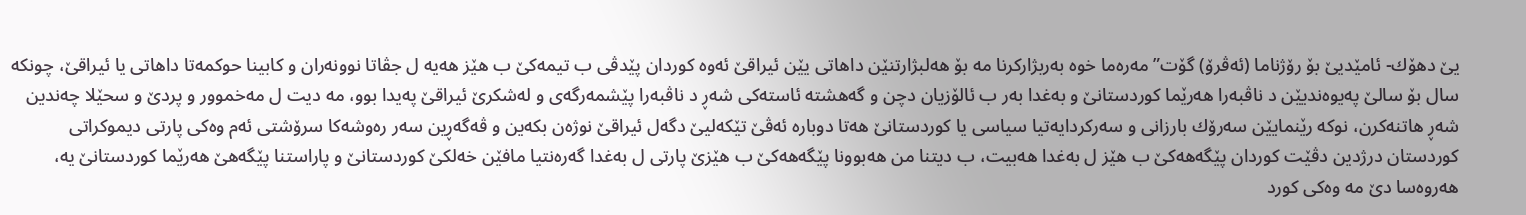یێ دهۆك- ئامێدیێ بۆ رۆژناما (ئه‌ڤرۆ) گۆت” مه‌ره‌ما خوه‌ به‌ربژاركرنا مه‌ بۆ هه‌لبژارتنێن داهاتی یێن ئیراقێ ئه‌وه‌ كوردان پێدڤی ب تیمه‌كێ ب هێز هه‌یه‌ ل جڤاتا نوونه‌ران و كابینا حوكمه‌تا داهاتی یا ئیراقێ، چونكه‌ سال بۆ سالێ په‌یوه‌ندیێن د ناڤبه‌را هه‌رێما كوردستانێ و به‌غدا به‌ر ب ئالۆزیان دچن و گه‌هشته‌ ئاسته‌كی شه‌ڕ د ناڤبه‌را پێشمه‌رگه‌ی و له‌شكرێ ئیراقێ په‌یدا بوو، مه‌ دیت ل مه‌خموور و پردێ و سحێلا چه‌ندین شه‌ڕ هاتنه‌كرن، نوكه‌ رێنمایێن سه‌رۆك بارزانی و سه‌ركردایه‌تیا سیاسی یا كوردستانێ هه‌تا دوباره‌ ئه‌ڤێ تێكه‌لیێ دگه‌ل ئیراقێ نوژه‌ن بكه‌ین و ڤه‌گه‌ڕین سه‌ر ره‌وشه‌كا سرۆشتی ئه‌م وه‌كی پارتی دیموكراتی كوردستان درژدین دڤێت كوردان پێگه‌هه‌كێ ب هێز ل به‌غدا هه‌بیت، ب دیتنا من هه‌بوونا پێگه‌هه‌كێ ب هێزێ پارتی ل به‌غدا گه‌ره‌نتیا مافێن خه‌لكێ كوردستانێ و پاراستنا پێگه‌هێ هه‌رێما كوردستانێ یه‌، هه‌روه‌سا دێ مه‌ وه‌كی كورد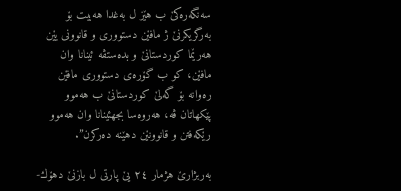سه‌نگه‌ره‌كێ ب هێز ل به‌غدا هه‌بیت بۆ به‌رگریكرنێ ژ مافێن دستووری و قانوونی یێن هه‌رێما كوردستانێ و بده‌ستڤه‌ ئینانا وان مافێن، كو ب گۆره‌ی دستووری مافێن ره‌وانه‌ بۆ گه‌لێ كوردستانێ ب هه‌موو پێكهاتان ڤه‌، هه‌روه‌سا بجهئینانا وان هه‌موو رێكه‌فتن و قانوونێن دهێنه‌ ده‌ركرن”.

به‌ربژارێ هژمار ٢٤ یێ پارتی ل بازنێ دهۆك-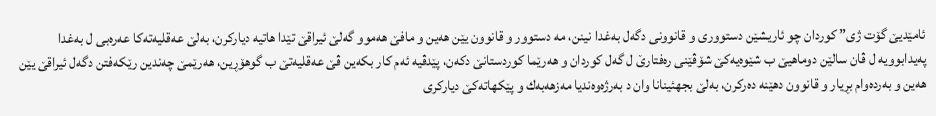ئامێدیێ گۆت ژی” كوردان چو ئاریشێن دستووری و قانوونی دگه‌ل به‌غدا نینن، مه‌ دستوور و قانوون یێن هه‌ین و مافێ هه‌موو گه‌لێ ئیراقێ تێدا هاتیه‌ دیاركرن، به‌لێ عه‌قلیه‌ته‌كا عه‌ره‌بی ل به‌غدا په‌یدابوویه‌ ل ڤان سالێن دوماهیێ ب شێوه‌یه‌كێ شۆڤێنی ره‌فتارێ ل گه‌ل كوردان و هه‌رێما كوردستانێ دكه‌ن، پێدڤیه‌ ئه‌م كار بكه‌ین ڤێ عه‌قلیه‌تێ ب گوهۆڕین، هه‌رێمێ چه‌ندین رێكه‌فتن دگه‌ل ئیراقێ یێن هه‌ین و به‌رده‌وام بڕیار و قانوون دهێنه‌ ده‌ركرن، به‌لێ بجهئینانا وان د به‌رژه‌وه‌ندیا مه‌زهه‌به‌ك و پێكهاته‌كێ دیاركری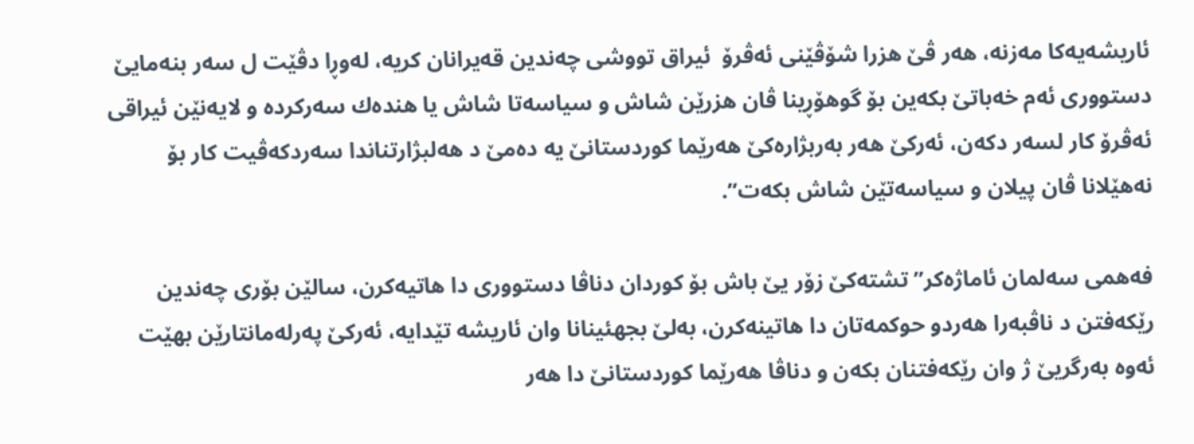ئاریشه‌یه‌كا مه‌زنه‌، هه‌ر ڤێ هزرا شۆڤێنی ئه‌ڤرۆ  ئیراق تووشی چه‌ندین قه‌یرانان كریه‌، له‌وڕا دڤێت ل سه‌ر بنه‌مایێ دستووری ئه‌م خه‌باتێ بكه‌ین بۆ گوهۆڕینا ڤان هزرێن شاش و سیاسه‌تا شاش یا هنده‌ك سه‌ركرده‌ و لایه‌نێن ئیراقی ئه‌ڤرۆ كار لسه‌ر دكه‌ن، ئه‌ركێ هه‌ر به‌ربژاره‌كێ هه‌رێما كوردستانێ یه‌ ده‌مێ د هه‌لبژارتناندا سه‌ردكه‌ڤیت كار بۆ نه‌هێلانا ڤان پیلان و سیاسه‌تێن شاش بكه‌ت”.

فه‌همی سه‌لمان ئاماژه‌كر”تشته‌كێ زۆر یێ باش بۆ كوردان دناڤا دستووری دا هاتیه‌كرن، سالێن بۆری چه‌ندین رێكه‌فتن د ناڤبه‌را هه‌ردو حوكمه‌تان دا هاتینه‌كرن، به‌لێ بجهئینانا وان ئاریشه‌ تێدایه‌، ئه‌ركێ په‌رله‌مانتارێن بهێت ئه‌وه‌ به‌رگریێ ژ وان رێكه‌فتنان بكه‌ن و دناڤا هه‌رێما كوردستانێ دا هه‌ر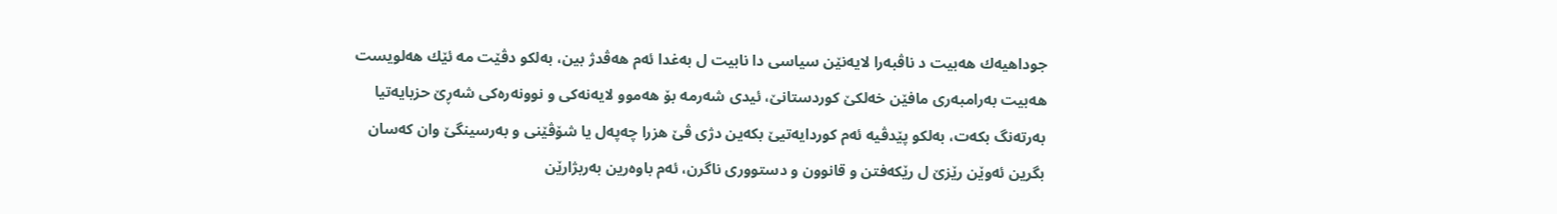جوداهیه‌ك هه‌بیت د ناڤبه‌را لایه‌نێن سیاسی دا نابیت ل به‌غدا ئه‌م هه‌ڤدژ بین، به‌لكو دڤێت مه‌ ئێك هه‌لویست هه‌بیت به‌رامبه‌ری مافێن خه‌لكێ كوردستانێ، ئیدی شه‌رمه‌ بۆ هه‌موو لایه‌نه‌كی و نوونه‌ره‌كی شه‌ڕێ حزبایه‌تیا به‌رته‌نگ بكه‌ت، به‌لكو پێدڤیه‌ ئه‌م كوردایه‌تیێ بكه‌ین دژی ڤێ هزرا چه‌په‌ل یا شۆڤێنی و به‌رسینگێ وان كه‌سان بگرین ئه‌وێن رێزێ ل رێكه‌فتن و قانوون و دستووری ناگرن، ئه‌م باوه‌رین به‌ربژارێن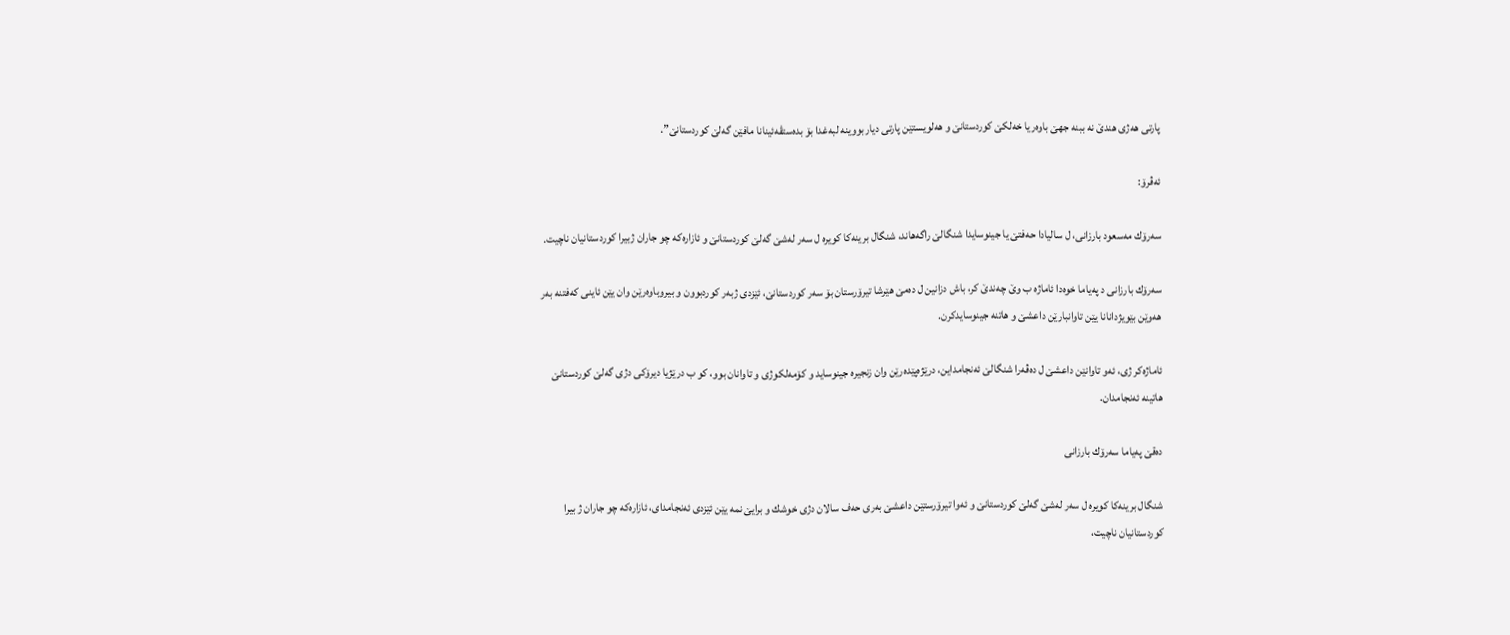پارتی هه‌ژی هندێ نه‌ ببنه‌ جهێ باوه‌ریا خه‌لكێ كوردستانێ و هه‌لویستێن پارتی دیاربووینه‌ لبه‌غدا بۆ بده‌ستڤه‌ئینانا مافێن گه‌لێ كوردستانێ”.

ئه‌ڤرۆ:

سه‌رۆك مه‌سعود بارزانی، ل سالیادا حه‌فتێ یا جینوسایدا شنگالێ راگه‌هاند، شنگال برینه‌كا كویره‌ ل سه‌ر له‌شێ گه‌لێ كوردستانێ و ئازاره‌كه‌ چو جاران ژبیرا كوردستانیان ناچیت.

سه‌رۆك بارزانی د په‌یاما خوه‌دا ئاماژه‌ ب وێ چه‌ندێ كر، باش دزانین ل ده‌مێ هێرشا تیرۆرستان بۆ سه‌ر كوردستانێ، ئێزدی ژبه‌ر كوردبوون و بیروباوه‌رێن وان یێن ئاینی كه‌فتنه‌ به‌ر هه‌وێن بێویژدانانا یێن تاوانبارێن داعشێ و هاتنه‌ جینوسایدكرن.

ئاماژه‌كر ژی، ئه‌و تاوانێن داعشێ ل ده‌ڤه‌را شنگالێ ئه‌نجامداین، درێژه‌پێده‌رێن وان زنجیره‌ جینوساید و كۆمه‌لكوژی و تاوانان بوو، كو ب درێژیا دیرۆكی دژی گه‌لێ كوردستانێ هاتینه‌ ئه‌نجامدان.

ده‌قێ په‌یاما سه‌رۆك بارزانی

شنگال برینه‌كا كویره‌ ل سه‌ر له‌شێ گه‌لێ كوردستانێ و ئه‌وا تیرۆرستێن داعشێ به‌ری حه‌ف سالان دژی خوشك و برایێ نمه‌ یێن ئێزدی ئه‌نجامدای، ئازاره‌كه‌ چو جاران ژ بیرا كوردستانیان ناچیت،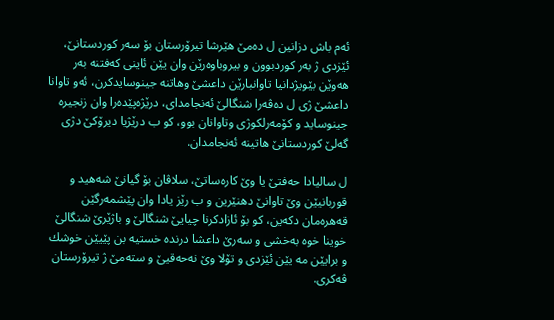ئه‌م باش دزانین ل ده‌مێ هێرشا تیرۆرستان بۆ سه‌ر كوردستانێ، ئێزدی ژ به‌ر كوردبوون و بیروباوه‌رێن وان یێن ئاینی كه‌فتنه‌ به‌ر هه‌وێن بێویژدانیا تاوانبارێن داعشێ وهاتنه‌ جینوسایدكرن، ئه‌و تاوانا داعشێ ژی ل ده‌ڤه‌را شنگالێ ئه‌نجامدای، درێژه‌پێده‌را وان زنجیره‌ جینوساید و كۆمه‌رلكوژی وتاوانان بوو، كو ب درێژیا دیرۆكێ دژی گه‌لێ كوردستانێ هاتینه‌ ئه‌نجامدان.

ل سالیادا حه‌فتێ یا وێ كاره‌ساتێ، سلاڤان بۆ گیانێ شه‌هید و قوربانیێن وێ تاوانێ دهنێرین و ب رێز یادا وان پێشمه‌رگێن قه‌هره‌مان دكه‌ین، كو بۆ ئازادكرنا چیایێ شنگالێ و باژێرێ شنگالێ خوینا خوه‌ به‌خشی و سه‌رێ داعشا درنده‌ خستیه‌ بن پێیێن خوشك و برایێن مه‌ یێن ئێزدی و تۆلا وێ نه‌حه‌قیێ و سته‌مێ ژ تیرۆرستان ڤه‌كری.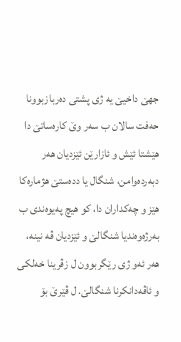جهێ داخیێ یه‌ ژی پشتی ده‌ربازبوونا حه‌فت سالان ب سه‌ر وێ كاره‌ساتێ دا هێشتا ئێش و ئازارێن ئێزدیان هه‌ر دبه‌رده‌وامن، شنگال یا دده‌ستێ هژماره‌كا هێز و چه‌كداران دا، كو هیچ په‌یوه‌ندی ب به‌رژه‌وه‌ندیا شنگالێ و ئێزدیان ڤه‌ نینه‌، هه‌ر ئه‌و ژی رێگربوون ل زڤرینا خه‌لكی و ئاڤه‌دانكرنا شنگالێ. ل ڤێرێ بۆ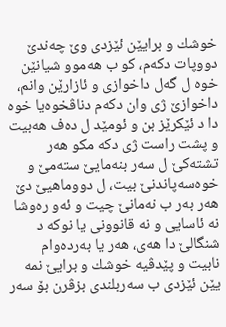خوشك و برایێن ئێزدی وێ چه‌ندێ دووپات دكه‌م، كو ب هه‌موو شیانێن خوه‌ ل گه‌ل داخوازی و ئازارێن وانم، داخوازێ ژی وان دكه‌م دناڤخوه‌یا خوه‌ دا د ئێكرێز بن و ئومێد ل ده‌ف هه‌بیت و پشت راست ژی دكه‌ مكو هه‌ر تشته‌كێ ل سه‌ر بنه‌مایێ سته‌مێ و خوه‌سه‌پاندنێ بیت، ل دووماهیێ دێ هه‌ر به‌ر ب نه‌مانێ چیت و ئه‌و ره‌وشا نه‌ ئاسایی و نه‌ قانوونی یا نوكه‌ د شنگالێ دا هه‌ی، هه‌ر یا به‌رده‌وام نابیت و پێدڤیه‌ خوشك و برایێ نمه‌ یێن ئێزدی ب سه‌ربلندی بزڤرن بۆ سه‌ر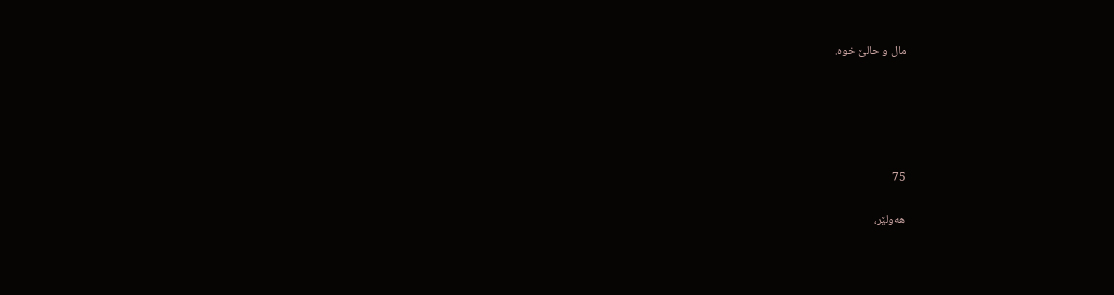مال و حالێ خوه‌.





75

هه‌ولێر،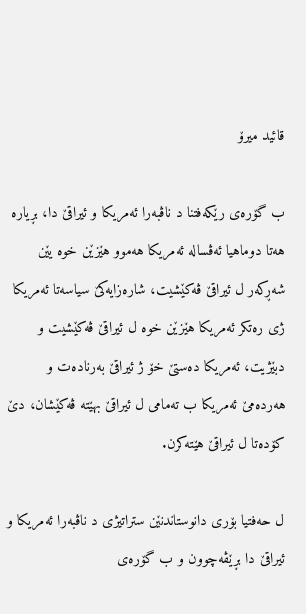قائید میرۆ

ب گۆره‌ی رێكه‌فتنا د ناڤبه‌را ئه‌مریكا و ئیراقێ دا، بڕیاره‌ هه‌تا دوماهیا ئه‌ڤساله‌ ئه‌مریكا هه‌موو هێزێن خوه‌ یێن شه‌ڕكه‌ر ل ئیراقێ ڤه‌كێشیت، شاره‌زایه‌كێ سیاسه‌تا ئه‌مریكا ژی ره‌تكر ئه‌مریكا هێزێن خوه‌ ل ئیراقێ ڤه‌كێشیت و دبێژیت، ئه‌مریكا ده‌ستێ خۆ ژ ئیراقێ به‌رناده‌ت و هه‌رده‌مێ ئه‌مریكا ب ته‌مامی ل ئیراقێ بهێته‌ ڤه‌كێشان، دێ كۆده‌تا ل ئیراقێ هێته‌كرن.

ل حه‌فتیا بۆری دانوستاندنێن ستراتیژی د ناڤبه‌را ئه‌مریكا و ئیراقێ دا بڕێڤه‌چوون و ب گۆره‌ی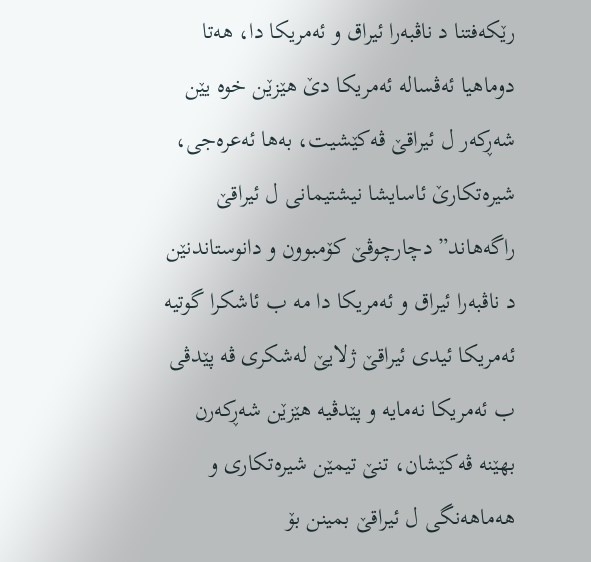رێكه‌فتنا د ناڤبه‌را ئیراق و ئه‌مریكا دا، هه‌تا دوماهیا ئه‌ڤساله‌ ئه‌مریكا دێ هێزێن خوه‌ یێن شه‌ڕكه‌ر ل ئیراقێ ڤه‌كێشیت، به‌ها ئه‌عره‌جی، شیره‌تكارێ ئاسایشا نیشتیمانی ل ئیراقێ راگه‌هاند” دچارچوڤێ كۆمبوون و دانوستاندنێن د ناڤبه‌را ئیراق و ئه‌مریكا دا مه‌ ب ئاشكرا گوتیه‌ ئه‌مریكا ئیدی ئیراقێ ژلایێ له‌شكری ڤه‌ پێدڤی ب ئه‌مریكا نه‌مایه‌ و پێدڤیه‌ هێزێن شه‌ڕكه‌رن بهێنه‌ ڤه‌كێشان، تنێ تیمێن شیره‌تكاری و هه‌ماهه‌نگی ل ئیراقێ بمینن بۆ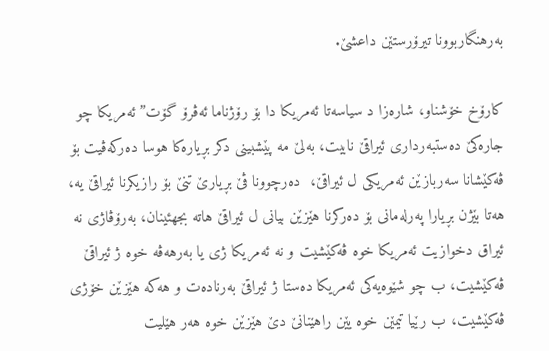به‌رهنگاربوونا تیرۆرستێن داعشێ.

كارۆخ خۆشناو، شاره‌زا د سیاسه‌تا ئه‌مریكا دا بۆ رۆژناما ئه‌ڤرۆ گۆت” ئه‌مریكا چو جاره‌كێ ده‌ستبه‌رداری ئیراقێ نابیت، به‌لێ مه‌ پێشبینی دكر بڕیاره‌كا هوسا ده‌ركه‌ڤیت بۆ ڤه‌كێشانا سه‌ربازێن ئه‌مریكی ل ئیراقێ،  ده‌رچوونا ڤێ بڕیارێ تنێ بۆ رازیكرنا ئیراقێ یه‌، هه‌تا بێژن بڕیارا په‌رله‌مانی بۆ ده‌ركرنا هێزێن بیانی ل ئیراقێ هاته‌ بجهئینان، به‌رۆڤاژی نه‌ ئیراق دخوازیت ئه‌مریكا خوه‌ ڤه‌كێشیت و نه‌ ئه‌مریكا ژی یا به‌رهه‌ڤه‌ خوه‌ ژ ئیراقێ ڤه‌كێشیت، ب چو شێوه‌یه‌كی ئه‌مریكا ده‌ستا ژ ئیراقێ به‌رناده‌ت و هه‌كه‌ هێزێن خۆژی ڤه‌كێشیت، ب رێیا تیمێن خوه‌ یێن راهێنانێ دێ هێزێن خوه‌ هه‌ر هێلیت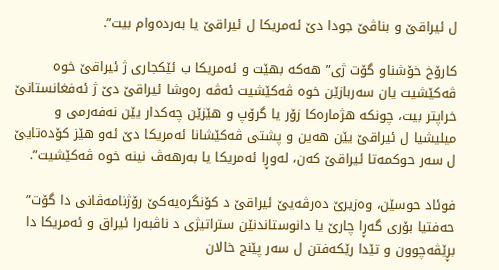ل ئیراقێ و بناڤێ جودا دێ ئه‌مریكا ل ئیراقێ یا به‌رده‌وام بیت”.

كارۆخ خۆشناو گۆت ژی” هه‌كه‌ بهێت و ئه‌مریكا ب ئێكجاری ژ ئیراقێ خوه‌ ڤه‌كێشیت یان سه‌ربازێن خوه‌ ڤه‌كێشیت ئه‌ڤه‌ ره‌وشا ئیراقێ دێ ژ ئه‌فغانستانێ خراپتر بیت، چونكه‌ هژماره‌كا زۆر یا گرۆپ و هێزێن چه‌كدار یێن نه‌فه‌رمی و میلیشیا ل ئیراقێ یێن هه‌ین و پشتی ڤه‌كێشانا ئه‌مریكا دێ ئه‌و هێز كۆده‌تایێ ل سه‌ر حوكمه‌تا ئیراقێ كه‌ن، له‌وڕا ئه‌مریكا یا به‌رهه‌ڤ نینه‌ خوه‌ ڤه‌كێشیت”.

فوئاد حوسێن، وه‌زیرێ ده‌رڤه‌یێ ئیراقێ د كۆنگره‌یه‌كێ رۆژنامه‌ڤانی دا گۆت” حه‌فتیا بۆری گه‌ڕا چارێ یا دانوستاندنێن ستراتیژی د ناڤبه‌را ئیراق و ئه‌مریكا دا بڕێڤه‌چوون و تێدا رێكه‌فتن ل سه‌ر پێنج خالان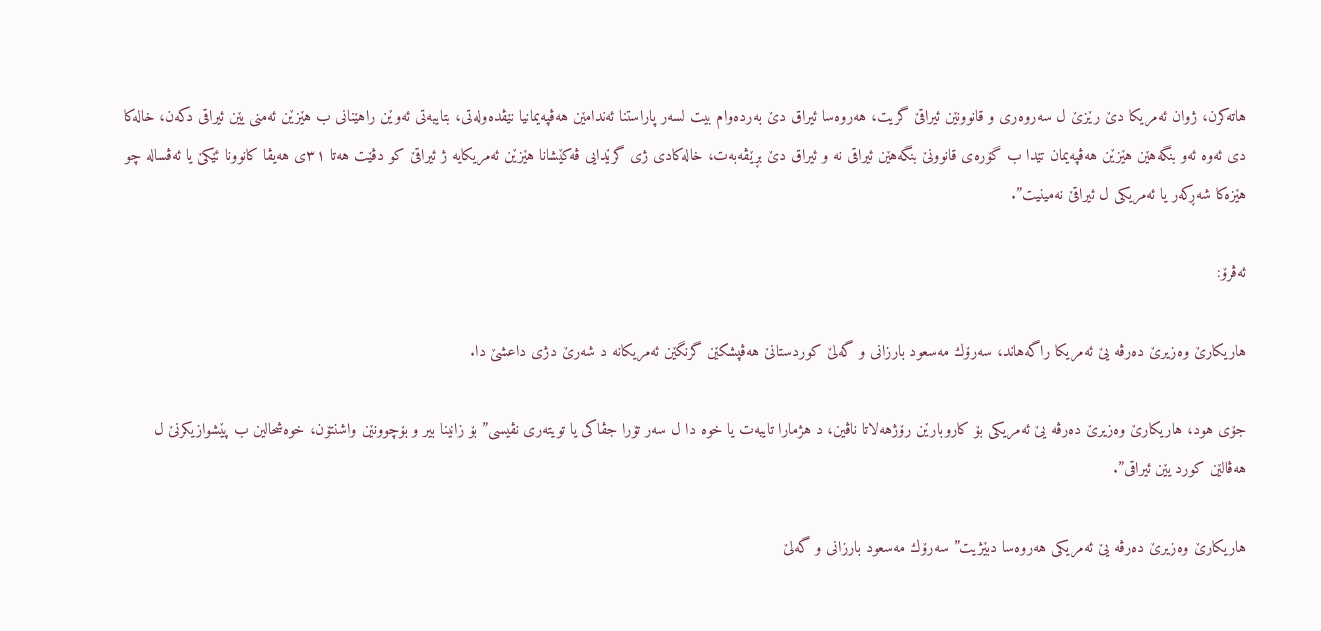هاته‌كرن، ژوان ئه‌مریكا دێ رێزێ ل سه‌روه‌ری و قانوونێن ئیراقێ گریت، هه‌روه‌سا ئیراق دێ به‌رده‌وام بیت لسه‌ر پاراستنا ئه‌ندامێن هه‌ڤپه‌یمانیا نێڤده‌وله‌تی، بتایبه‌تی ئه‌وێن راهێنانی ب هێزێن ئه‌منی یێن ئیراقی دكه‌ن، خاله‌كا دی ئه‌وه‌ ئه‌و بنگه‌هێن هێزێن هه‌ڤپه‌یمان تێدا ب گۆره‌ی قانوونێ بنگه‌هێن ئیراقی نه‌ و ئیراق دێ بڕێڤه‌به‌ت، خاله‌كادی ژی گرێدایی ڤه‌كێشانا هێزێن ئه‌مریكایه‌ ژ ئیراقێ كو دڤێت هه‌تا ٣١ی هه‌یڤا كانوونا ئێكێ یا ئه‌ڤساله‌ چو هێزه‌كا شه‌ڕكه‌ر یا ئه‌مریكی ل ئیراقێ نه‌مینیت”.

ئه‌ڤرۆ:

هاریكارێ وه‌زیرێ ده‌رڤه‌ یێ ئه‌مریكا راگه‌هاند، سه‌رۆك مه‌سعود بارزانی و گه‌لێ كوردستانێ هه‌ڤپشكێن گرنگێن ئه‌مریكانه‌ د شه‌رێ دژی داعشێ دا.

جۆی هود، هاریكارێ وه‌زیرێ ده‌رڤه‌ یێ ئه‌مریكی بۆ كاروبارێن رۆژهه‌لاتا ناڤین، د هژمارا تایبه‌ت یا خوه‌ دا ل سه‌ر تۆرا جڤاكی یا تویته‌ری نڤیسی” بۆ زانینا بیر و بۆچوونێن واشنتۆن، خوه‌شحالین ب پێشوازیكرنێ ل هه‌ڤالێن كورد یێن ئیراقی”.

هاریكارێ وه‌زیرێ ده‌رڤه‌ یێ ئه‌مریكی هه‌روه‌سا دبێژیت” سه‌رۆك مه‌سعود بارزانی و گه‌لێ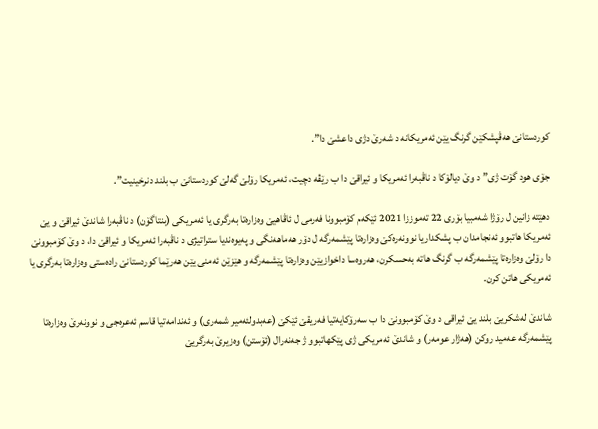كوردستانێ هه‌ڤپشكێن گرنگ یێن ئه‌مریكانه‌ د شه‌رێ دژی داعشێ دا”.

جۆی هود گۆت ژی” د وێ دیالۆكا د ناڤبه‌را ئه‌مریكا و ئیراقێ دا ب رێڤه‌ دچیت، ئه‌مریكا رۆلێ گه‌لێ كوردستانێ ب بلند دنرخینیت”.

دهێته‌ زانین ل رۆژا شه‌مبیا بۆری 22 ته‌موززا 2021 ئێكه‌م كۆمبوونا فه‌رمی ل ئاڤاهیێ وه‌زاره‌تا به‌رگری یا ئه‌مریكی (بنتاگۆن) د ناڤبه‌را شاندێ ئیراقێ و یێ ئه‌مریكا هاتبوو ئه‌نجامدان ب پشكداریا نوونه‌ره‌كێ وه‌زاره‌تا پێشمه‌رگه‌ ل دۆر هه‌ماهه‌نگی و په‌یوه‌ندیا ستراتیژی د ناڤبه‌را ئه‌مریكا و ئیراقێ دا، د وێ كۆمبوونێ دا رۆلێ وه‌زاره‌تا پێشمه‌رگه‌ ب گرنگ هاته‌ به‌حسكرن، هه‌روه‌سا داخوازیێن وه‌زاره‌تا پێشمه‌رگه‌ و هێزێن ئه‌منی یێن هه‌رێما كوردستانێ راده‌ستی وه‌زاره‌تا به‌رگری یا ئه‌مریكی هاتن كرن.

شاندێ له‌شكریێ بلند یێ ئیراقی د وێ كۆمبوونێ دا ب سه‌رۆكایه‌تیا فه‌ریقێ ئێكێ (عه‌بدولئه‌میر شمه‌ری) و ئه‌ندامه‌تیا قاسم ئه‌عره‌جی و نوونه‌رێ وه‌زاره‌تا پێشمه‌رگه‌ عه‌مید روكن (هه‌ژار عومه‌ر) و شاندێ ئه‌مریكی ژی پێكهاتبوو ژ جه‌نه‌رال (ئۆستن) وه‌زیرێ به‌رگریێ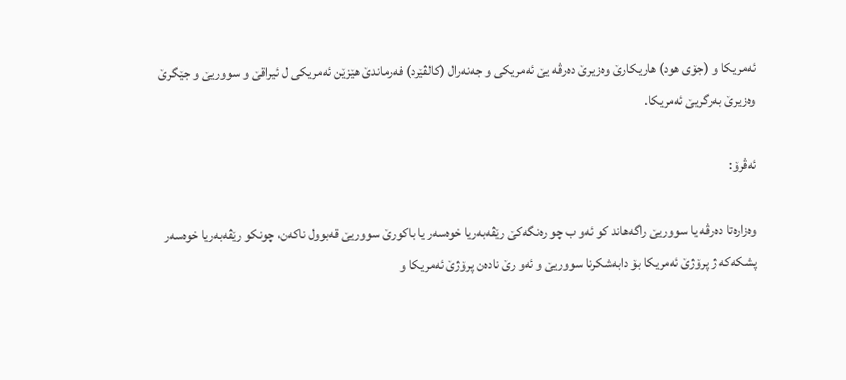ئه‌مریكا و (جۆی هود) هاریكارێ وه‌زیرێ ده‌رڤه‌ یێ ئه‌مریكی و جه‌نه‌رال (كالڤێرد) فه‌رماندێ هێزێن ئه‌مریكی ل ئیراقێ و سووریێ و جێگرێ وه‌زیرێ به‌رگریێ ئه‌مریكا.

ئه‌ڤرۆ:

وه‌زاره‌تا ده‌رڤه‌ یا سووریێ راگه‌هاند كو ئه‌و ب چو ره‌نگه‌كێ رێڤه‌به‌ریا خوه‌سه‌ر یا باكورێ سووریێ قه‌بوول ناكه‌ن، چونكو رێڤه‌به‌ریا خوه‌سه‌ر پشكه‌كه‌ ژ پرۆژێ ئه‌مریكا بۆ دابه‌شكرنا سووریێ و ئه‌و رێ ناده‌ن پرۆژێ ئه‌مریكا و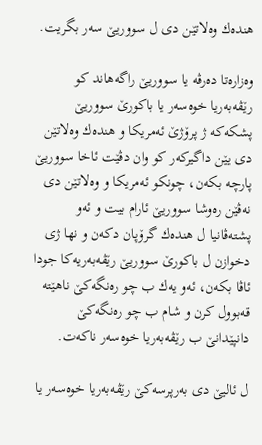هنده‌ك وه‌لاتێن دی ل سووریێ سه‌ر بگریت.

وه‌زاره‌تا ده‌رڤه‌ یا سووریێ راگه‌هاند كو رێڤه‌به‌ریا خوه‌سه‌ر یا باكورێ سووریێ پشكه‌كه‌ ژ پرۆژێ ئه‌مریكا و هنده‌ك وه‌لاتێن دی یێن داگیركه‌ر كو وان دڤێت ئاخا سووریێ پارچه‌ بكه‌ن، چونكو ئه‌مریكا و وه‌لاتێن دی نه‌ڤێن ره‌وشا سووریێ ئارام بیت و ئه‌و پشته‌ڤانیا ل هنده‌ك گرۆپان دكه‌ن و نها ژی دخوازن ل باكورێ سووریێ رێڤه‌به‌ریه‌كا جودا ئاڤا بكه‌ن، ئه‌و یه‌ك ب چو ره‌نگه‌كێ ناهێته‌ قه‌بوول كرن و شام ب چو ره‌نگه‌كێ دانپێدانێ ب رێڤه‌به‌ریا خوه‌سه‌ر ناكه‌ت.

ل ئالیێ دی به‌رپرسه‌كێ رێڤه‌به‌ریا خوه‌سه‌ر یا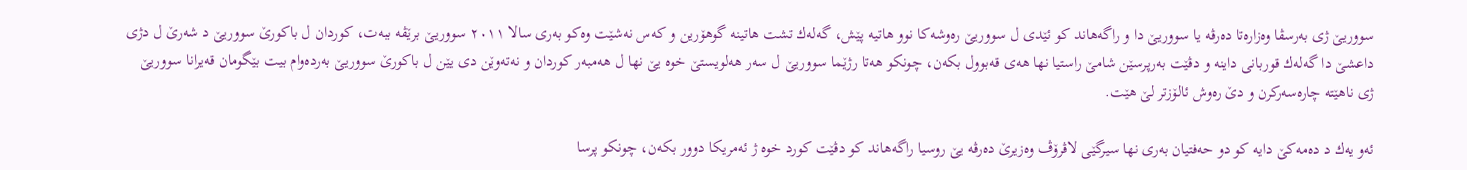سووریێ ژی به‌رسڤا وه‌زاره‌تا ده‌رڤه‌ یا سووریێ دا و راگه‌هاند كو ئێدی ل سووریێ ره‌وشه‌كا نوو هاتیه‌ پێش، گه‌له‌ك تشت هاتینه‌ گوهۆرین و كه‌س نه‌شێت وه‌كو به‌ری سالا ٢٠١١ سووریێ برێڤه‌ ببه‌ت، كوردان ل باكورێ سووریێ د شه‌رێ ل دژی داعشێ دا گه‌له‌ك قوربانی داینه‌ و دڤێت به‌رپرسێن شامێ راستیا نها هه‌ی قه‌بوول بكه‌ن، چونكو هه‌تا رژێما سووریێ ل سه‌ر هه‌لویستێ خوه‌ یێ نها ل هه‌مبه‌ر كوردان و نه‌ته‌وێن دی یێن ل باكورێ سووریێ به‌رده‌وام بیت بێگومان قه‌یرانا سووریێ ژی ناهێته‌ چاره‌سه‌ركرن و دێ ره‌وش ئالۆزتر لێ هێت.

ئه‌و یه‌ك د ده‌مه‌كێ دایه‌ كو دو حه‌فتیان به‌ری نها سیرگێی لاڤرۆڤ وه‌زیرێ ده‌رڤه‌ یێ روسیا راگه‌هاند كو دڤێت كورد خوه‌ ژ ئه‌مریكا دوور بكه‌ن، چونكو پرسا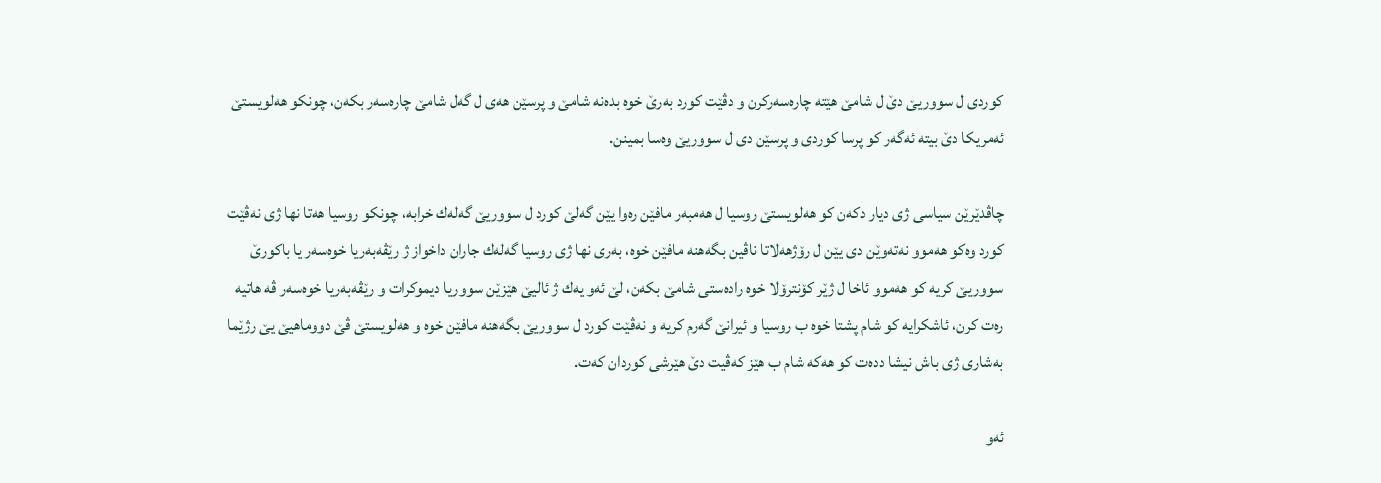كوردی ل سووریێ دێ ل شامێ هێته‌ چاره‌سه‌ركرن و دڤێت كورد به‌رێ خوه‌ بده‌نه‌ شامێ و پرسێن هه‌ی ل گه‌ل شامێ چاره‌سه‌ر بكه‌ن، چونكو هه‌لویستێ ئه‌مریكا دێ بیته‌ ئه‌گه‌ر كو پرسا كوردی و پرسێن دی ل سووریێ وه‌سا بمینن.

چاڤدێرێن سیاسی ژی دیار دكه‌ن كو هه‌لویستێ روسیا ل هه‌مبه‌ر مافێن ره‌وا یێن گه‌لێ كورد ل سووریێ گه‌له‌ك خرابه‌، چونكو روسیا هه‌تا نها ژی نه‌ڤێت كورد وه‌كو هه‌موو نه‌ته‌وێن دی یێن ل رۆژهه‌لاتا ناڤین بگه‌هنه‌ مافێن خوه‌، به‌ری نها ژی روسیا گه‌له‌ك جاران داخواز ژ رێڤه‌به‌ریا خوه‌سه‌ر یا باكورێ سووریێ كریه‌ كو هه‌موو ئاخا ل ژێر كۆنترۆلا خوه‌ راده‌ستی شامێ بكه‌ن، لێ ئه‌و یه‌ك ژ ئالیێ هێزێن سووریا دیموكرات و رێڤه‌به‌ریا خوه‌سه‌ر ڤه‌ هاتیه‌ ره‌ت كرن، ئاشكرایه‌ كو شام پشتا خوه‌ ب روسیا و ئیرانێ گه‌رم كریه‌ و نه‌ڤێت كورد ل سووریێ بگه‌هنه‌ مافێن خوه‌ و هه‌لویستێ ڤێ دووماهیێ یێ رژێما به‌شاری ژی باش نیشا دده‌ت كو هه‌كه‌ شام ب هێز كه‌ڤیت دێ هێرشی كوردان كه‌ت.

ئه‌و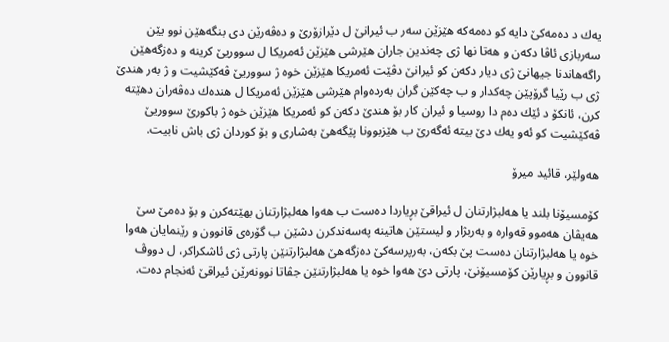یه‌ك د ده‌مه‌كێ دایه‌ كو ده‌مه‌كه‌ هێزێن سه‌ر ب ئیرانێ ل دێرازۆرێ و ده‌ڤه‌رێن دی بنگه‌هێن نوو یێن سه‌ربازی ئاڤا دكه‌ن و هه‌تا نها ژی چه‌ندین جاران هێرشی هێزێن ئه‌مریكا ل سووریێ كرینه‌ و ده‌زگه‌هێن راگه‌هاندنا جیهانێ ژی دیار دكه‌ن كو ئیرانێ دڤێت ئه‌مریكا هێزێن خوه‌ ژ سووریێ ڤه‌كێشیت و ژ به‌ر هندێ ژی ب رێیا گرۆپێن چه‌كدار و ب چه‌كێن گران به‌رده‌وام هێرشی هێزێن ئه‌مریكا ل هنده‌ك ده‌ڤه‌ران دهێته‌ كرن، ئانكۆ د ئێك ده‌م دا روسیا و ئیران كار بۆ هندێ دكه‌ن كو ئه‌مریكا هێزێن خوه‌ ژ باكورێ سووریێ ڤه‌كێشیت كو ئه‌و یه‌ك دێ بیته‌ ئه‌گه‌رێ ب هێزبوونا پێگه‌هێ به‌شاری و بۆ كوردان ژی باش نابیت.

هه‌ولێر، قائید میرۆ

كۆمسیۆنا بلند یا هه‌لبژارتنان ل ئیراقێ بڕیاردا ده‌ست ب هه‌وا هه‌لبژارتنان بهێته‌كرن و بۆ ده‌مێ سێ هه‌یڤان هه‌موو قه‌واره‌ و به‌ربژار و لیستێن هاتینه‌ په‌سه‌ندكرن دشێن ب گۆره‌ی قانوون و رێنمایان هه‌وا خوه‌ یا هه‌لبژارتنان ده‌ست پێ بكه‌ن، به‌رپرسه‌كێ ده‌زگه‌هێ هه‌لبژارتنێن پارتی ژی ئاشكراكر، ل دووڤ قانوون و بڕیارێن كۆمسیۆنێ، پارتی دێ هه‌وا خوه‌ یا هه‌لبژارتنێن جڤاتا نوونه‌رێن ئیراقێ ئه‌نجام ده‌ت.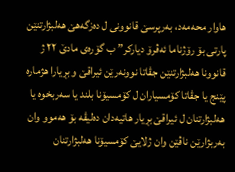هاوار محه‌مه‌د، به‌رپرسێ قانوونی ل ده‌زگه‌هێ هه‌لبژارتنێن پارتی بۆ رۆژناما ئه‌ڤرۆ دیاركر” ب گۆره‌ی مادێ ٢٢ ژ قانوونا هه‌لبژارتنێن جڤاتا نوونه‌رێن ئیراقێ و بڕیارا هژماره‌ پێنج یا جڤاتا كۆمسیاران ل كۆمسیۆنا بلند یا سه‌ربخوه‌ یا  هه‌لبژارتنان ل ئیراقێ بڕیار هاتیه‌دان ده‌لیڤه‌ بۆ هه‌موو وان به‌ربژارێن ناڤێن وان ژلایێ كۆمسیۆنا هه‌لبژارتنان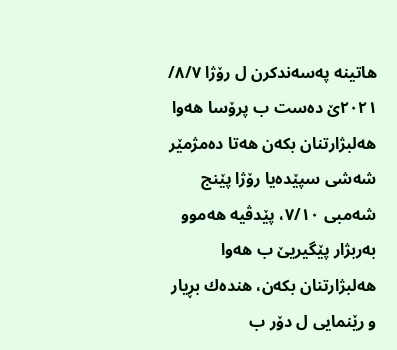هاتینه‌ په‌سه‌ندكرن ل رۆژا ٨/٧/ ٢٠٢١ێ ده‌ست ب پرۆسا هه‌وا هه‌لبژارتنان بكه‌ن هه‌تا ده‌مژمێر شه‌شی سپێده‌یا رۆژا پێنج شه‌مبی ٧/١٠، پێدڤیه‌ هه‌موو به‌ربژار پێگیریێ ب هه‌وا هه‌لبژارتنان بكه‌ن، هنده‌ك بڕیار و رێنمایی ل دۆر ب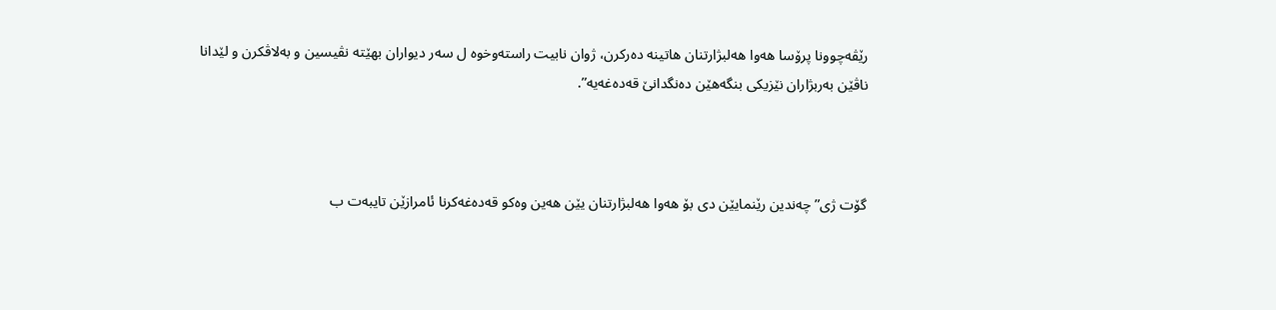رێڤه‌چوونا پرۆسا هه‌وا هه‌لبژارتنان هاتینه‌ ده‌ركرن، ژوان نابیت راسته‌وخوه‌ ل سه‌ر دیواران بهێته‌ نڤیسین و به‌لاڤكرن و لێدانا ناڤێن به‌ربژاران نێزیكی بنگه‌هێن ده‌نگدانێ قه‌ده‌غه‌یه‌”.



گۆت ژی” چه‌ندین رێنمایێن دی بۆ هه‌وا هه‌لبژارتنان یێن هه‌ین وه‌كو قه‌ده‌غه‌كرنا ئامرازێن تایبه‌ت ب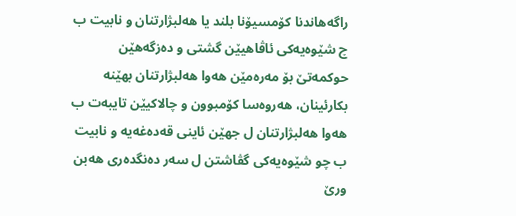راگه‌هاندنا كۆمسیۆنا بلند یا هه‌لبژارتنان و نابیت ب چ شێوه‌یه‌كی ئاڤاهیێن گشتی و ده‌زگه‌هێن حوكمه‌تێ بۆ مه‌ره‌مێن هه‌وا هه‌لبژارتنان بهێنه‌ بكارئینان، هه‌روه‌سا كۆمبوون و چالاكیێن تایبه‌ت ب هه‌وا هه‌لبژارتنان ل جهێن ئاینی قه‌ده‌غه‌یه‌ و نابیت ب چو شێوه‌یه‌كی گڤاشتن ل سه‌ر ده‌نگده‌ری هه‌بن ورێ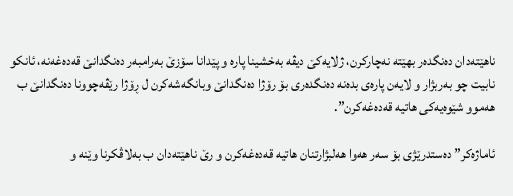ناهێته‌دان ده‌نگده‌ر بهێته‌ نه‌چاركرن، ژلایه‌كێ دیڤه‌ به‌خشینا پاره‌ و پێدانا سۆزێ به‌رامبه‌ر ده‌نگدانێ قه‌ده‌غه‌نه‌، ئانكو نابیت چو به‌ربژار و لایه‌ن پاره‌ی بده‌نه‌ ده‌نگده‌ری بۆ رۆژا ده‌نگدانێ وبانگه‌شه‌كرن ل ڕۆژا رێڤه‌چوونا ده‌نگدانێ ب هه‌موو شێوه‌یه‌كی هاتیه‌ قه‌ده‌غه‌كرن”.

ئاماژه‌كر” ده‌ستدرێژی بۆ سه‌ر هه‌وا هه‌لبژارتنان هاتیه‌ قه‌ده‌غه‌كرن و رێ ناهێته‌دان ب به‌لاڤكرنا وێنه‌ و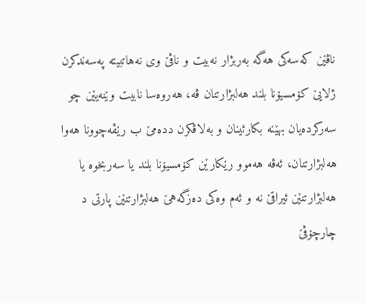ناڤێن كه‌سه‌كی هه‌گه‌ به‌ربژار نه‌بیت و ناڤێ وی نه‌هاتبیته‌ په‌سه‌ندكرن ژلایێ كۆمسیۆنا بلند هه‌لبژارتنان ڤه‌، هه‌روه‌سا نابیت وێنه‌یێن چو سه‌ركرده‌یان بهێنه‌ بكارئینان و به‌لاڤكرن دده‌مێ ب رێڤه‌چوونا هه‌وا هه‌لبژارتنان، ئه‌ڤه‌ هه‌موو رێكارێن كۆمسیۆنا بلند یا سه‌ربخوه‌ یا هه‌لبژارتنێن ئیراقێ نه‌ و ئه‌م وه‌كی ده‌زگه‌هێ هه‌لبژارتنێن پارتی د چارچۆڤێ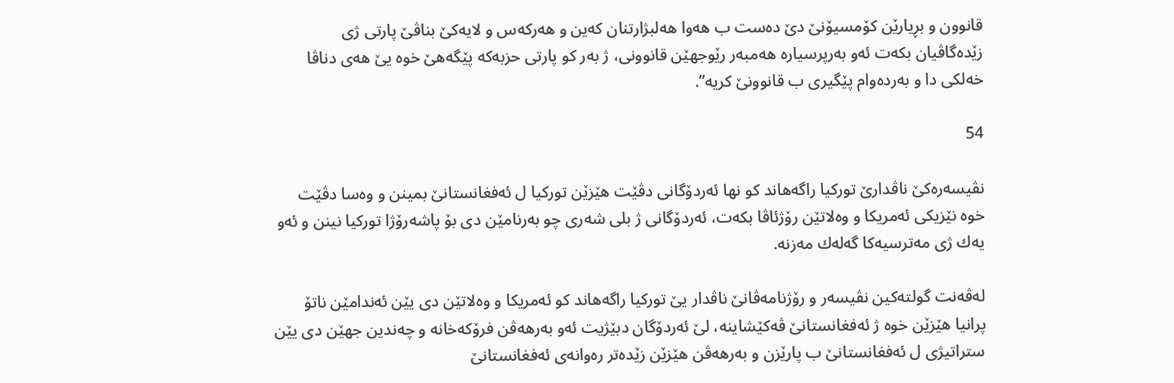قانوون و بڕیارێن كۆمسیۆنێ دێ ده‌ست ب هه‌وا هه‌لبژارتنان كه‌ین و هه‌ركه‌س و لایه‌كێ بناڤێ پارتی ژی زێده‌گاڤیان بكه‌ت ئه‌و به‌رپرسیاره‌ هه‌مبه‌ر رێوجهێن قانوونی، ژ به‌ر كو پارتی حزبه‌كه‌ پێگه‌هێ خوه‌ یێ هه‌ی دناڤا خه‌لكی دا و به‌رده‌وام پێگیری ب قانوونێ كریه‌”.

54

نڤیسه‌ره‌كێ ناڤدارێ توركیا راگه‌هاند كو نها ئه‌ردۆگانی دڤێت هێزێن توركیا ل ئه‌فغانستانێ بمینن و وه‌سا دڤێت خوه‌ نێزیكی ئه‌مریكا و وه‌لاتێن رۆژئاڤا بكه‌ت، ئه‌ردۆگانی ژ بلی شه‌ری چو به‌رنامێن دی بۆ پاشه‌رۆژا توركیا نینن و ئه‌و یه‌ك ژی مه‌ترسیه‌كا گه‌له‌ك مه‌زنه‌.

له‌ڤه‌نت گولته‌كین نڤیسه‌ر و رۆژنامه‌ڤانێ ناڤدار یێ توركیا راگه‌هاند كو ئه‌مریكا و وه‌لاتێن دی یێن ئه‌ندامێن ناتۆ پرانیا هێزێن خوه‌ ژ ئه‌فغانستانێ ڤه‌كێشاینه‌، لێ ئه‌ردۆگان دبێژیت ئه‌و به‌رهه‌ڤن فرۆكه‌خانه‌ و چه‌ندین جهێن دی یێن ستراتیژی ل ئه‌فغانستانێ ب پارێزن و به‌رهه‌ڤن هێزێن زێده‌تر ره‌وانه‌ی ئه‌فغانستانێ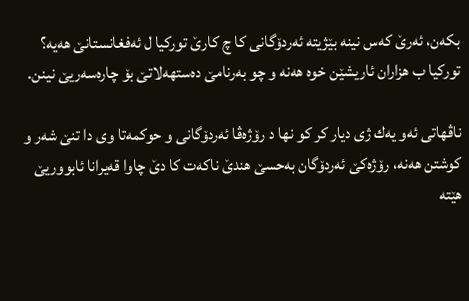بكه‌ن، ئه‌رێ كه‌س نینه‌ بێژیته‌ ئه‌ردۆگانی كا چ كارێ توركیا ل ئه‌فغانستانێ هه‌یه‌؟ توركیا ب هزاران ئاریشێن خوه‌ هه‌نه‌ و چو به‌رنامێ ده‌ستهه‌لاتێ بۆ چاره‌سه‌ریێ نینن.

ناڤهاتی ئه‌و یه‌ك ژی دیار كر كو نها د رۆژه‌ڤا ئه‌ردۆگانی و حوكمه‌تا وی دا تنێ شه‌ر و كوشتن هه‌نه‌، رۆژه‌كێ ئه‌ردۆگان به‌حسێ هندێ ناكه‌ت كا دێ چاوا قه‌یرانا ئابووریێ هێته‌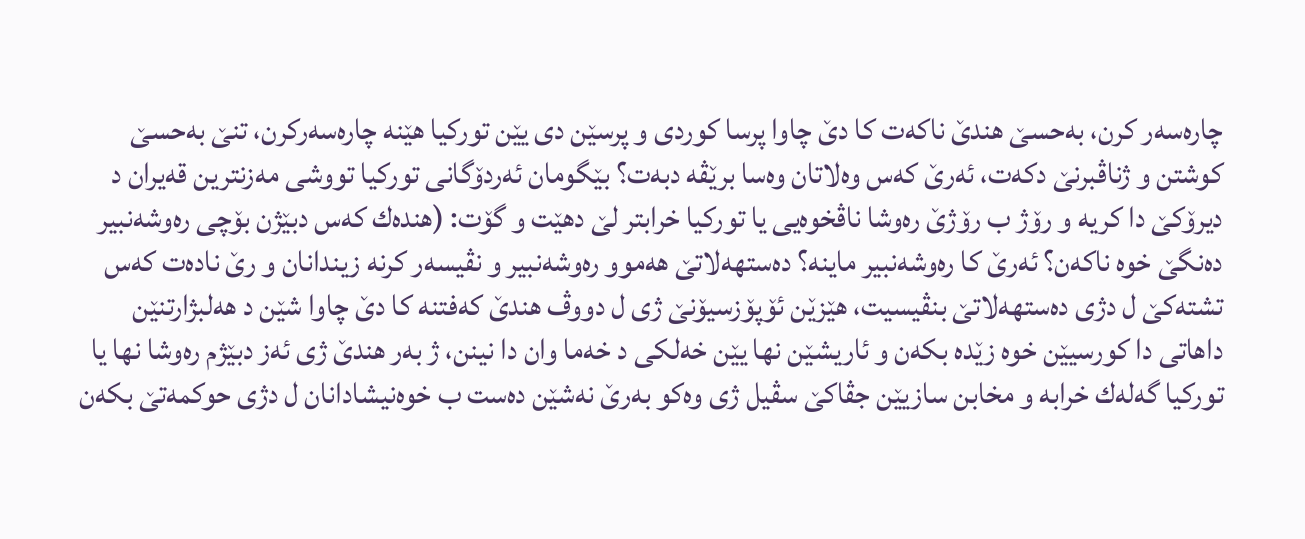چاره‌سه‌ر كرن، به‌حسێ هندێ ناكه‌ت كا دێ چاوا پرسا كوردی و پرسێن دی یێن توركیا هێنه‌ چاره‌سه‌ركرن، تنێ به‌حسێ كوشتن و ژناڤبرنێ دكه‌ت، ئه‌رێ كه‌س وه‌لاتان وه‌سا برێڤه‌ دبه‌ت؟ بێگومان ئه‌ردۆگانی توركیا تووشی مه‌زنترین قه‌یران د دیرۆكێ دا كریه‌ و رۆژ ب رۆژێ ره‌وشا ناڤخوه‌یی یا توركیا خرابتر لێ دهێت و گۆت: (هنده‌ك كه‌س دبێژن بۆچی ره‌وشه‌نبیر ده‌نگێ خوه‌ ناكه‌ن؟ ئه‌رێ كا ره‌وشه‌نبیر ماینه‌؟ ده‌ستهه‌لاتێ هه‌موو ره‌وشه‌نبیر و نڤیسه‌ر كرنه‌ زیندانان و رێ ناده‌ت كه‌س تشته‌كێ ل دژی ده‌ستهه‌لاتێ بنڤیسیت، هێزێن ئۆپۆزسیۆنێ ژی ل دووڤ هندێ كه‌فتنه‌ كا دێ چاوا شێن د هه‌لبژارتنێن داهاتی دا كورسیێن خوه‌ زێده‌ بكه‌ن و ئاریشێن نها یێن خه‌لكی د خه‌ما وان دا نینن، ژ به‌ر هندێ ژی ئه‌ز دبێژم ره‌وشا نها یا توركیا گه‌له‌ك خرابه‌ و مخابن سازیێن جڤاكێ سڤیل ژی وه‌كو به‌رێ نه‌شێن ده‌ست ب خوه‌نیشادانان ل دژی حوكمه‌تێ بكه‌ن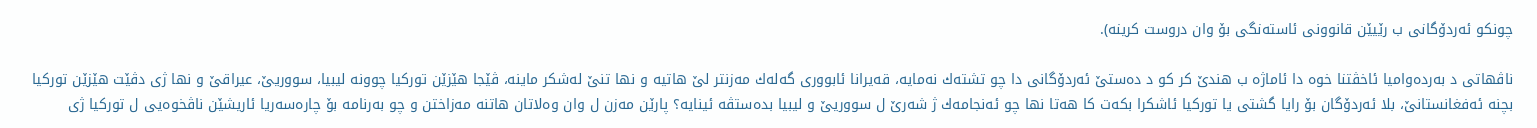چونكو ئه‌ردۆگانی ب رێیێن قانوونی ئاسته‌نگی بۆ وان دروست كرینه‌).

ناڤهاتی د به‌رده‌وامیا ئاخڤتنا خوه‌ دا ئاماژه‌ ب هندێ كر كو د ده‌ستێ ئه‌ردۆگانی دا چو تشته‌ك نه‌مایه‌، قه‌یرانا ئابووری گه‌له‌ك مه‌زنتر لێ هاتیه‌ و نها تنێ له‌شكر ماینه‌، ڤێجا هێزێن توركیا چوونه‌ لیبیا، سووریێ، عیراقێ و نها ژی دڤێت هێزێن توركیا بچنه‌ ئه‌فغانستانێ، بلا ئه‌ردۆگان بۆ رایا گشتی یا توركیا ئاشكرا بكه‌ت كا هه‌تا نها چو ئه‌نجامه‌ك ژ شه‌رێ ل سووریێ و لیبیا بده‌ستڤه‌ ئینایه‌؟ پارێن مه‌زن ل وان وه‌لاتان هاتنه‌ مه‌زاختن و چو به‌رنامه‌ بۆ چاره‌سه‌ریا ئاریشێن ناڤخوه‌یی ل توركیا ژی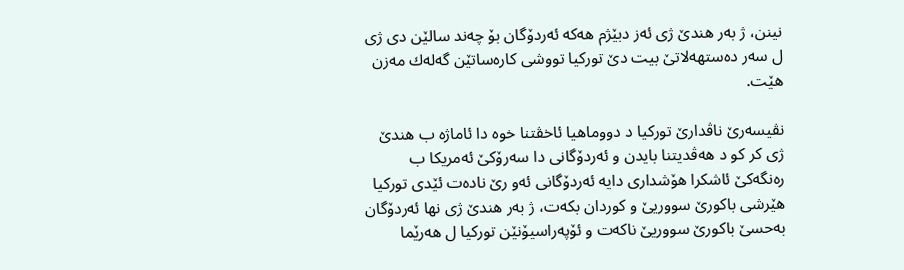نینن، ژ به‌ر هندێ ژی ئه‌ز دبێژم هه‌كه‌ ئه‌ردۆگان بۆ چه‌ند سالێن دی ژی ل سه‌ر ده‌ستهه‌لاتێ بیت دێ توركیا تووشی كاره‌ساتێن گه‌له‌ك مه‌زن هێت.

نڤیسه‌رێ ناڤدارێ توركیا د دووماهیا ئاخڤتنا خوه‌ دا ئاماژه‌ ب هندێ ژی كر كو د هه‌ڤدیتنا بایدن و ئه‌ردۆگانی دا سه‌رۆكێ ئه‌مریكا ب ره‌نگه‌كێ ئاشكرا هۆشداری دایه‌ ئه‌ردۆگانی ئه‌و رێ ناده‌ت ئێدی توركیا هێرشی باكورێ سووریێ و كوردان بكه‌ت، ژ به‌ر هندێ ژی نها ئه‌ردۆگان به‌حسێ باكورێ سووریێ ناكه‌ت و ئۆپه‌راسیۆنێن توركیا ل هه‌رێما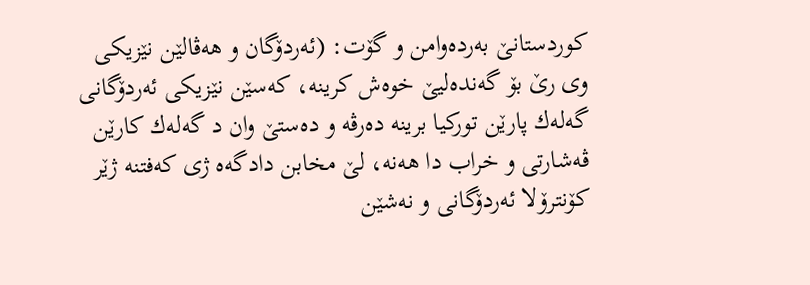كوردستانێ به‌رده‌وامن و گۆت: (ئه‌ردۆگان و هه‌ڤالێن نێزیكی وی رێ بۆ گه‌نده‌لیێ خوه‌ش كرینه‌، كه‌سێن نێزیكی ئه‌ردۆگانی گه‌له‌ك پارێن توركیا برینه‌ ده‌رڤه‌ و ده‌ستێ وان د گه‌له‌ك كارێن ڤه‌شارتی و خراب دا هه‌نه‌، لێ مخابن دادگه‌ه ژی كه‌فتنه‌ ژێر كۆنترۆلا ئه‌ردۆگانی و نه‌شێن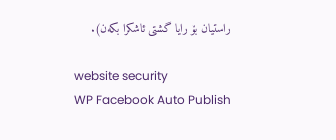راستیان بۆ رایا گشتی ئاشكرا بكه‌ن).

website security
WP Facebook Auto Publish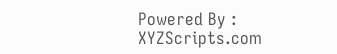Powered By : XYZScripts.com